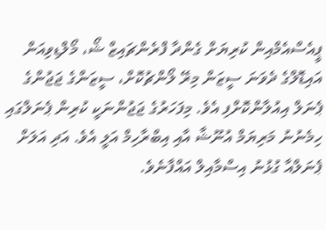ޕީއެސްއެމްއިން ކުރިޔަށް ގެންދާ ފްރެންޗައިޒް ޝޯ، މޯލްޑިވިއަން އައިޑޮލްގެ ދެވަނަ ސީޒަން މިރޭ ލޯންޗުކޮށް، ސީޒަންގެ ޖަޖުންގެ ޕެނަލް އިއުލާންކޮށްފި އެވެ. މިފަހަރުގެ ޖަޖުންނަކީ ކުރިން ޕެނަލްގައި ހިމެނުނު މަރިޔަމް އުނޫޝާ އާއި އިބްރާހިމް އަލީ އެވެ. އަދި އަލަށް ޕެނަލްއާ ގުޅުނު އިސްމާއިލް އައްފާނެވެ.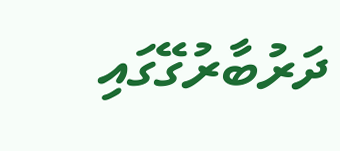ދަރުބާރުގޭގައި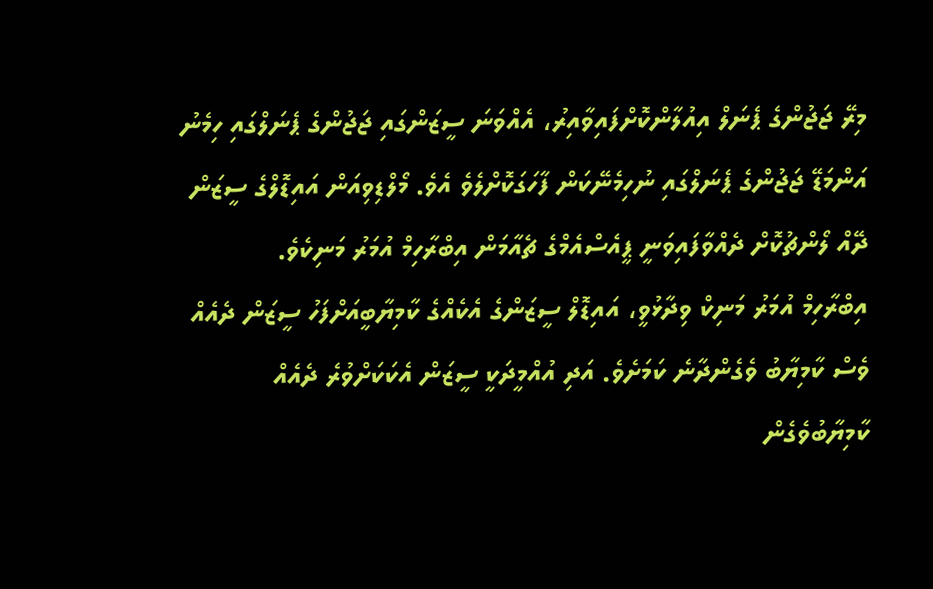މިރޭ ޖަޖުންގެ ޕެނަލް އިއުލާންކޮށްފައިވާއިރު، އެއްވަނަ ސީޒަންގައި ޖަޖުންގެ ޕެނަލްގައި ހިމެނު އަންމަޑޭ ޖަޖުންގެ ޕެނަލްގައި ނުހިމެނޭކަން ފާހަގަކޮށްލެވެ އެވެ. މޯލްޑިވިއަން އައިޑޮލްގެ ސީޒަން ދޭއް ލޯންޗުކޮށް ދެއްވާފައިވަނީ ޕީއެސްއެމްގެ ޗެއާމަން އިބްރާހިމް އުމަރު މަނިކެވެ.
އިބްރާހިމް އުމަރު މަނިކް ވިދާޅުވީ، އައިޑޮލް ސީޒަންގެ އެކެއްގެ ކާމިޔާބީއަށްފަހު ސީޒަން ދެއެއް ވެސް ކާމިޔާބު ވެގެންދާނެ ކަމަށެވެ. އަދި އުއްމީދަކީ ސީޒަން އެކަކަށްވުރެ ދެއެއް ކާމިޔާބުވެގެން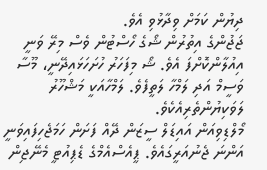ދިޔުން ކަމަށް ވިދާޅުވި އެވެ.
ޖަޖުންގެ އިތުރުން ޝޯގެ ހޯސްޓުން ވެސް މިރޭ ވަނީ އިއުލާންކޮށްފަ އެވެ. ޝޯ މިފަހަރު ހުށަހަޅައިދޭނީ، މޫސާ ވަސީމް އަދި ލަމްހާ ލަތީފެވެ. ލަމްހާއަކީ މަޝްހޫރު ލަވަކިޔުންތެރިއެކެވެ.
މޯލްޑިވިއަން އައިޑަލް ސީޒަން ދޭއް ފަށަން ހަމަޖެހިފައިވަނީ އަންނަ ޖެނުއަރީގައެވެ. ޕީއެސްއެމްގެ ޑެޕިއުޓީ މެނޭޖިން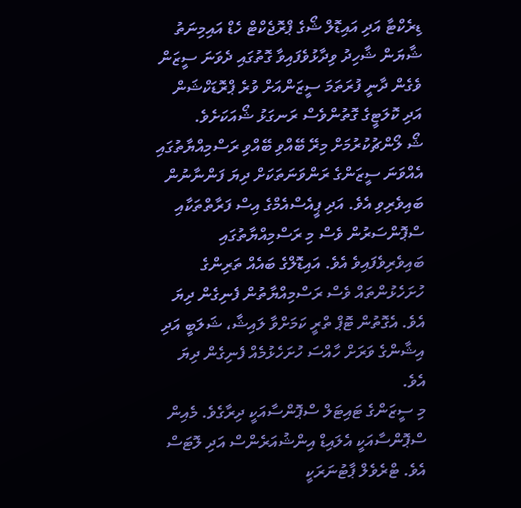ޑިރެކްޓާ އަދި އައިޑޮލް ޝޯގެ ޕްރޮޖެކްޓް ހެޑް އައިމިނަތު ޝާޔަން ޝާހިދު ވިދާޅުވެފައިވާ ގޮތުގައި ދެވަނަ ސީޒަން ވެގެން ދާނީ ފުރަތަމަ ސީޒަންއަށް ވުރެ ޕްރޮޑަކްޝަން އަދި ކޮލަޓީގެ ގޮތުންވެސް ރަނގަޅު ޝޯއަކަށެވެ.
ޝޯ ލޯންޗުކުރުމަށް މިރޭ ބޭއްވި ބޭއްވި ރަސްމިއްޔާތުގައި އެއްވަނަ ސީޒަންގެ ރަންވަނަތަކަށް ދިޔަ ފަންނާނުން ބައިވެރިވި އެވެ. އަދި ޕީއެސްއެމްގެ އިސް ފަރާތްތަކާއި ސްޕޮންސަރުން ވެސް މި ރަސްމިއްޔާތުގައި ބައިވެރިވެފައިވެ އެވެ. އައިޑޮލްގެ ބައެއް ތަރިންގެ ހުށަހެޅުންތައް ވެސް ރަސްމިއްޔާތުން ފެނިގެން ދިޔަ އެވެ. އެގޮތުން ޓޮޕް ތްރީ ކަމަށްވާ ލައިޝާ، ޝަލަބީ އަދި އިޝާންގެ ވަރަށް ހާއްސަ ހުށަހެޅުމެއް ފެނިގެން ދިޔަ އެވެ.
މި ސީޒަންގެ ޓައިޓަލް ސްޕޮންސާއަކީ ދިރާގެވެ. މެއިން ސްޕޮންސާއަކީ އެލައިޑް އިންޝުއަރެންސް އަދި ލޮޓަސް އެވެ. ޓްރެވެލް ޕާޓުނަރަކީ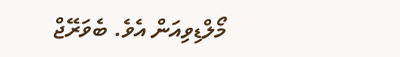މޯލްޑިވިއަން އެވެ. ބެވަރޭޖް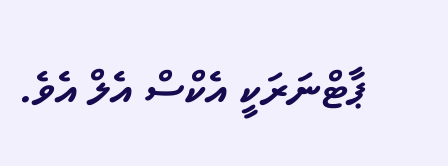ޕާޓްނަރަކީ އެކްސް އެލް އެވެ.